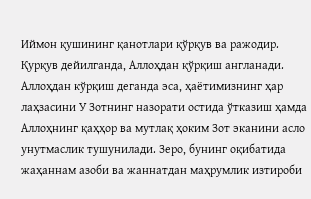Иймон қушининг қанотлари қўрқув ва ражодир. Қурқув дейилганда, Аллоҳдан қўрқиш англанади. Аллоҳдан кўрқиш деганда эса, ҳаётимизнинг ҳар лаҳзасини У Зотнинг назорати остида ўтказиш ҳамда Аллоҳнинг қаҳҳор ва мутлақ ҳоким Зот эканини асло унутмаслик тушунилади. Зеро, бунинг оқибатида жаҳаннам азоби ва жаннатдан маҳрумлик изтироби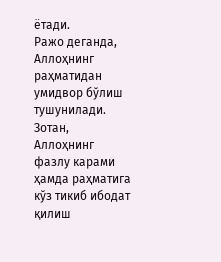ётади.
Ражо деганда, Аллоҳнинг раҳматидан умидвор бўлиш тушунилади. Зотан, Аллоҳнинг фазлу карами ҳамда раҳматига кўз тикиб ибодат қилиш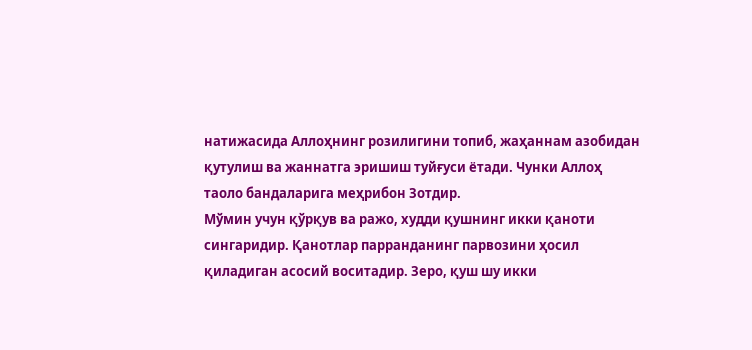натижасида Аллоҳнинг розилигини топиб, жаҳаннам азобидан қутулиш ва жаннатга эришиш туйғуси ётади. Чунки Аллоҳ таоло бандаларига меҳрибон Зотдир.
Мўмин учун қўрқув ва ражо, худди қушнинг икки қаноти сингаридир. Қанотлар парранданинг парвозини ҳосил қиладиган асосий воситадир. Зеро, қуш шу икки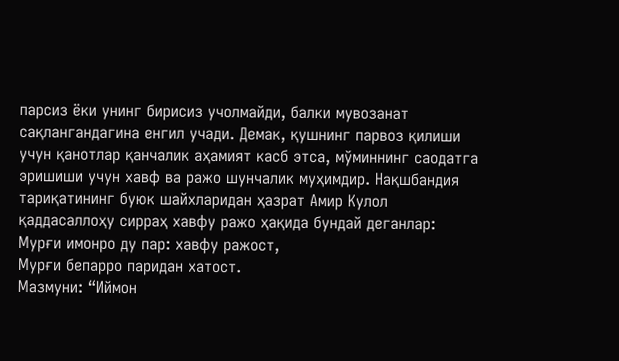парсиз ёки унинг бирисиз учолмайди, балки мувозанат сақлангандагина енгил учади. Демак, қушнинг парвоз қилиши учун қанотлар қанчалик аҳамият касб этса, мўминнинг саодатга эришиши учун хавф ва ражо шунчалик муҳимдир. Нақшбандия тариқатининг буюк шайхларидан ҳазрат Амир Кулол қаддасаллоҳу сирраҳ хавфу ражо ҳақида бундай деганлар:
Мурғи имонро ду пар: хавфу ражост,
Мурғи бепарро паридан хатост.
Мазмуни: “Иймон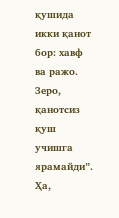қушида икки қанот бор: хавф ва ражо. Зеро, қанотсиз қуш учишга ярамайди”.
Ҳа,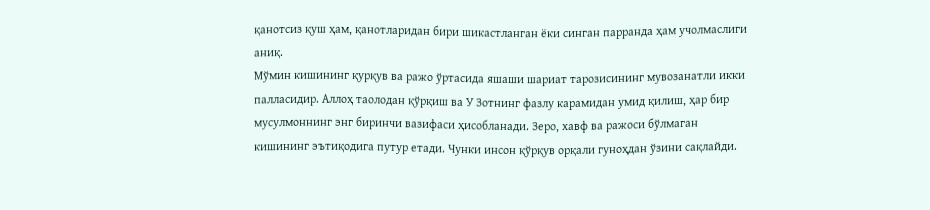қанотсиз қуш ҳам, қанотларидан бири шикастланган ёки синган парранда ҳам учолмаслиги аниқ.
Мўмин кишининг қурқув ва ражо ўртасида яшаши шариат тарозисининг мувозанатли икки палласидир. Аллоҳ таолодан қўрқиш ва У Зотнинг фазлу карамидан умид қилиш, ҳар бир мусулмоннинг энг биринчи вазифаси ҳисобланади. Зеро, хавф ва ражоси бўлмаган кишининг эътиқодига путур етади. Чунки инсон қўрқув орқали гуноҳдан ўзини сақлайди.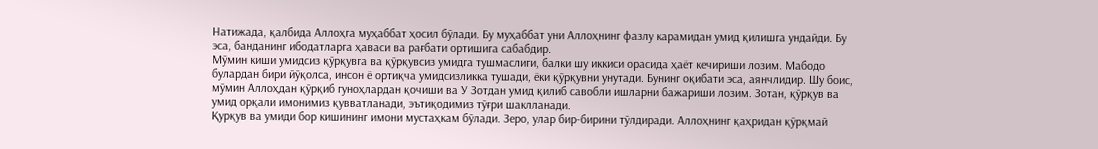Натижада, қалбида Аллоҳга муҳаббат ҳосил бўлади. Бу муҳаббат уни Аллоҳнинг фазлу карамидан умид қилишга ундайди. Бу эса, банданинг ибодатларга ҳаваси ва рағбати ортишига сабабдир.
Мўмин киши умидсиз қўрқувга ва қўрқувсиз умидга тушмаслиги, балки шу иккиси орасида ҳаёт кечириши лозим. Мабодо булардан бири йўқолса, инсон ё ортиқча умидсизликка тушади, ёки қўрқувни унутади. Бунинг оқибати эса, аянчлидир. Шу боис, мўмин Аллоҳдан қўрқиб гуноҳлардан қочиши ва У Зотдан умид қилиб савобли ишларни бажариши лозим. Зотан, қўрқув ва умид орқали имонимиз қувватланади, эътиқодимиз тўғри шаклланади.
Қурқув ва умиди бор кишининг имони мустаҳкам бўлади. Зеро, улар бир-бирини тўлдиради. Аллоҳнинг қаҳридан қўрқмай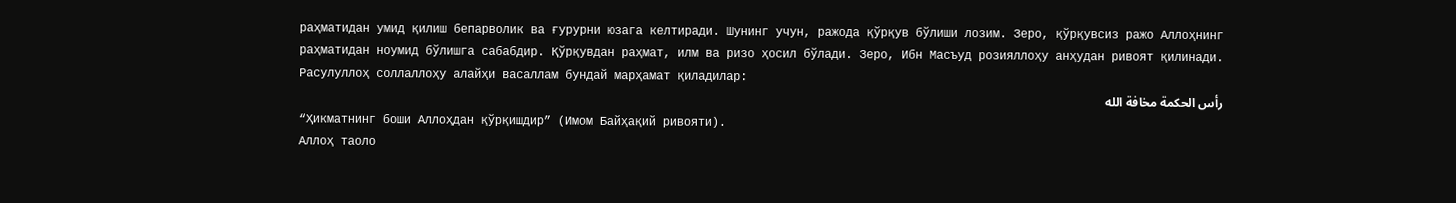раҳматидан умид қилиш бепарволик ва ғурурни юзага келтиради. Шунинг учун, ражода қўрқув бўлиши лозим. Зеро, қўрқувсиз ражо Аллоҳнинг раҳматидан ноумид бўлишга сабабдир. Қўрқувдан раҳмат, илм ва ризо ҳосил бўлади. Зеро, Ибн Масъуд розияллоҳу анҳудан ривоят қилинади. Расулуллоҳ соллаллоҳу алайҳи васаллам бундай марҳамат қиладилар:
رأس الحكمة مخافة الله
“Ҳикматнинг боши Аллоҳдан қўрқишдир” (Имом Байҳақий ривояти).
Аллоҳ таоло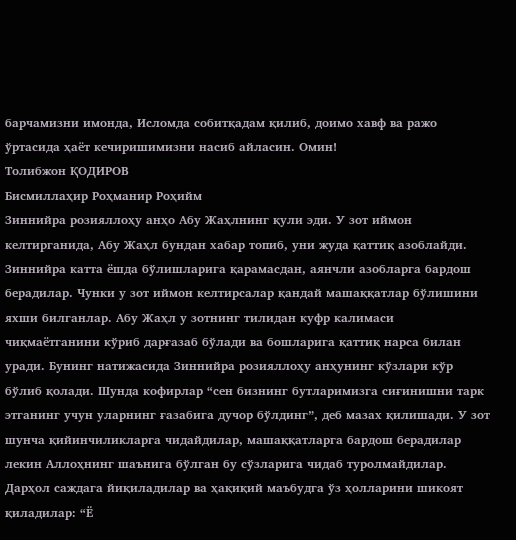барчамизни имонда, Исломда собитқадам қилиб, доимо хавф ва ражо ўртасида ҳаёт кечиришимизни насиб айласин. Омин!
Толибжон ҚОДИРОВ
Бисмиллаҳир Роҳманир Роҳийм
Зиннийра розияллоҳу анҳо Абу Жаҳлнинг қули эди. У зот иймон келтирганида, Абу Жаҳл бундан хабар топиб, уни жуда қаттиқ азоблайди. Зиннийра катта ёшда бўлишларига қарамасдан, аянчли азобларга бардош берадилар. Чунки у зот иймон келтирсалар қандай машаққатлар бўлишини яхши билганлар. Абу Жаҳл у зотнинг тилидан куфр калимаси чиқмаётганини кўриб дарғазаб бўлади ва бошларига қаттиқ нарса билан уради. Бунинг натижасида Зиннийра розияллоҳу анҳунинг кўзлари кўр бўлиб қолади. Шунда кофирлар “сен бизнинг бутларимизга сиғинишни тарк этганинг учун уларнинг ғазабига дучор бўлдинг”, деб мазах қилишади. У зот шунча қийинчиликларга чидайдилар, машаққатларга бардош берадилар лекин Аллоҳнинг шаънига бўлган бу сўзларига чидаб туролмайдилар.
Дарҳол саждага йиқиладилар ва ҳақиқий маъбудга ўз ҳолларини шикоят қиладилар: “Ё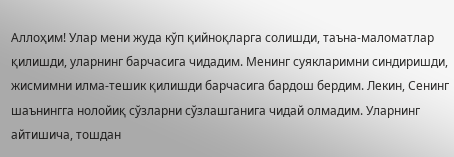Аллоҳим! Улар мени жуда кўп қийноқларга солишди, таъна-маломатлар қилишди, уларнинг барчасига чидадим. Менинг суякларимни синдиришди, жисмимни илма-тешик қилишди барчасига бардош бердим. Лекин, Сенинг шаънингга нолойиқ сўзларни сўзлашганига чидай олмадим. Уларнинг айтишича, тошдан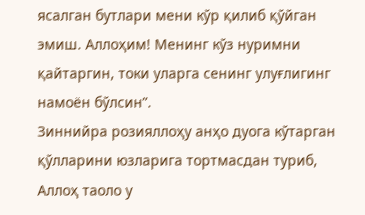ясалган бутлари мени кўр қилиб қўйган эмиш. Аллоҳим! Менинг кўз нуримни қайтаргин, токи уларга сенинг улуғлигинг намоён бўлсин”.
Зиннийра розияллоҳу анҳо дуога кўтарган қўлларини юзларига тортмасдан туриб, Аллоҳ таоло у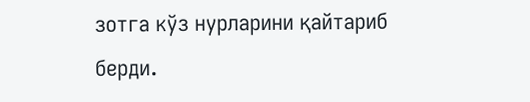зотга кўз нурларини қайтариб берди.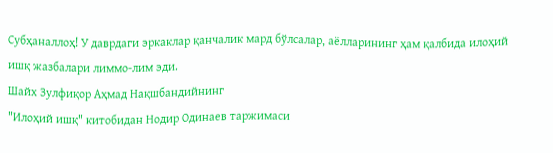Субҳаналлоҳ! У даврдаги эркаклар қанчалик мард бўлсалар, аёлларининг ҳам қалбида илоҳий ишқ жазбалари лиммо-лим эди.
Шайх Зулфиқор Аҳмад Нақшбандийнинг
"Илоҳий ишқ" китобидан Нодир Одинаев таржимаси